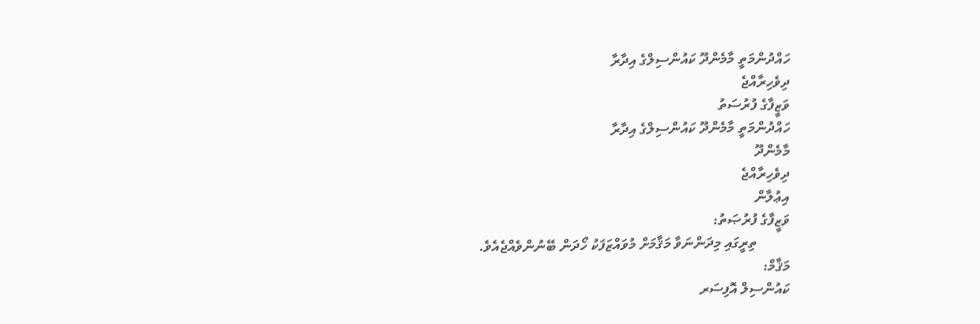ހައްދުންމަތީ މާމެންދޫ ކައުންސިލްގެ އިދާރާ
ދިވެހިރާއްޖެ
ވަޒީފާގެ ފުރުސަތު
ހައްދުންމަތީ މާމެންދޫ ކައުންސިލްގެ އިދާރާ
މާމެންދޫ
ދިވެހިރާއްޖެ
އިޢުލާން
ވަޒީފާގެ ފުރުޞަތު:
         ތިރީގައި މިދަންނަވާ މަޤާމަށް މުވައްޒަފަކު ހޯދަން ބޭނުންވެއްޖެއެވެ.
މަޤާމް:
ކައުންސިލް އޮފިސަރ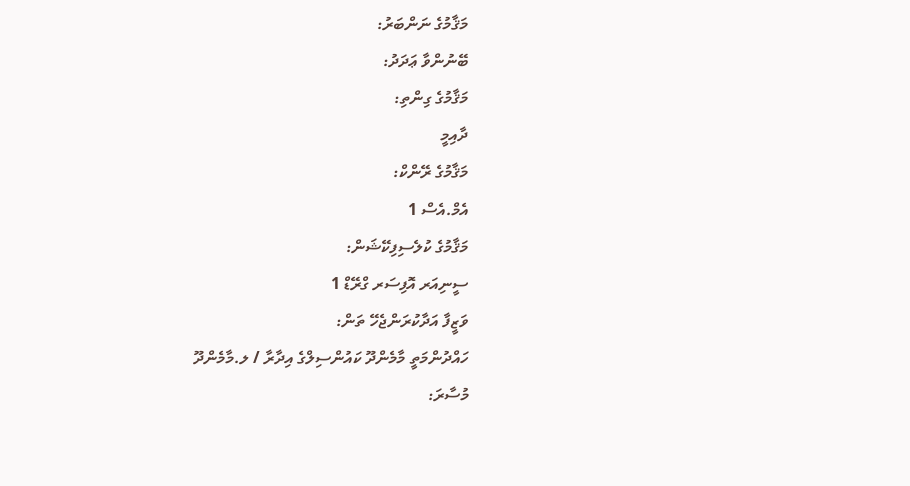މަޤާމުގެ ނަންބަރު:
ބޭނުންވާ ޢަދަދު:
މަޤާމުގެ ގިންތި:
ދާއިމީ
މަޤާމުގެ ރޭންކް:
އެމް.އެސް 1
މަޤާމުގެ ކުލެސިފިކޭޝަން:
ސީނިއަރ އޮފިސަރ ގްރޭޑް 1
ވަޒީފާ އަދާކުރަންޖެހޭ ތަން:
ހައްދުންމަތީ މާމެންދޫ ކައުންސިލްގެ އިދާރާ / ލ.މާމެންދޫ
މުސާރަ: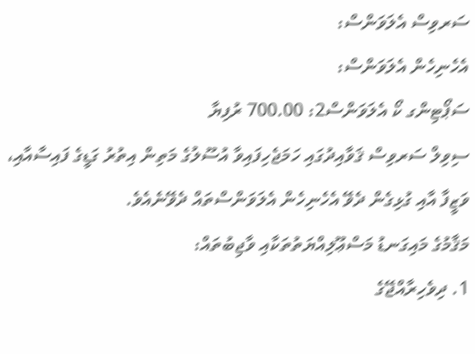ސަރވިސް އެލަވަންސް:
އެހެނިހެން އެލަވަންސް:
ސަޕޯޓިންގ ކޯ އެލަވަންސް2: 700.00 ރުފިޔާ
ސިވިލް ސަރވިސް ޤަވާއިދުގައި ހަމަޖެހިފައިވާ އުސޫލުގެ މަތިން އިތުރު ގަޑީގެ ފައިސާއާއި، ވަޒީފާ އާއި ގުޅިގެން ދެވޭ އެހެނިހެން އެލަވަންސްތައް ދެވޭނެއެވެ.
މަޤާމުގެ މައިގަނޑު މަސްޢޫލިއްޔަތުތަކާއި ވާޖިބުތައް:
1. ދިވެހިރާއްޖޭގެ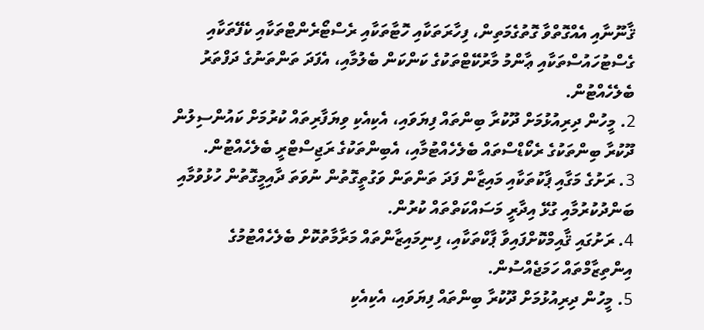ޤާނޫނާއި އެއްގޮތްވާ ގޮތުގެމަތިން، ފިހާރަތަކާއި ހޮޓާތަކާއި ރެސްޓޯރެންޓްތަކާއި ކެފޭތަކާއި ގެސްޓުހައުސްތަކާއި ޢާންމު މާރުކޭޓްތަކުގެ ކަންކަން ބެލުމާއި، އެފަދަ ތަންތަނުގެ ދަފްތަރު ބެލެހެއްޓުން.
2. މީހުން ދިރިއުޅުމަށް ދޫކުރާ ބިންތައް ފިޔަވައި، އެކިއެކި ވިޔަފާރިތައް ކުރުމަށް ކައުންސިލުން ދޫކުރާ ބިންތަކުގެ ރެކޯޑްސްތައް ބެލެހެއްޓުމާއި، އެބިންތަކުގެ ރަޖިސްޓްރީ ބެލެހެއްޓުން.
3. ރަށުގެ މަގާއި ޕާކުތަކާއި މައިޒާން ފަދަ ތަންތަން ވަގުތީގޮތުން ނުވަތަ ދާއިމީގޮތުން ހުޅުވުމާއި ބަންދުކުރުމާއި ގުޅޭ އިދާރީ މަސައްކަތްތައް ކުރުން.
4. ރަށުގައި ޤާއިމްކޮށްފައިވާ ޕާކްތަކާއި، ފިނިމައިޒާންތައް މަރާމާތުކޮށް ބެލެހެއްޓުމުގެ އިންތިޒާމްތައް ހަމަޖެއްސުން.
5. މީހުން ދިރިއުޅުމަށް ދޫކުރާ ބިންތައް ފިޔަވައި، އެކިއެކި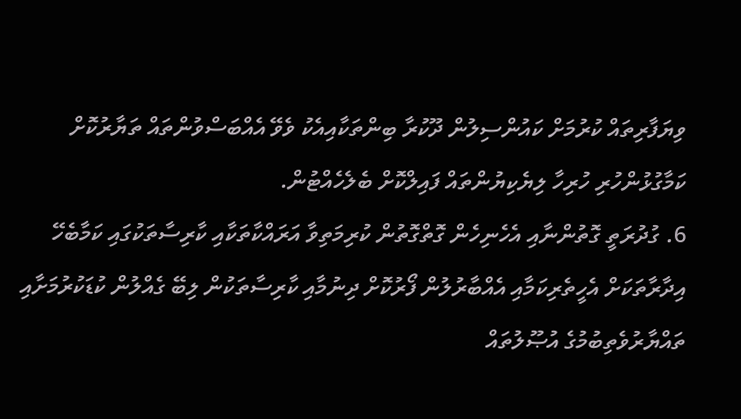ވިޔަފާރިތައް ކުރުމަށް ކައުންސިލުން ދޫކުރާ ބިންތަކާއިއެކު ވެވޭ އެއްބަސްވުންތައް ތަޔާރުކޮށް ކަމާގުޅުންހުރި ހުރިހާ ލިޔެކިޔުންތައް ފައިލްކޮށް ބެލެހެއްޓުން.
6. ގުދުރަތީ ގޮތުންނާއި އެހެނިހެން ގޮތްގޮތުން ކުރިމަތިވާ އަރައްކާތަކާއި ކާރިސާތަކުގައި ކަމާބެހޭ އިދާރާތަކަށް އެހީތެރިކަމާއި އެއްބާރުލުން ފޯރުކޮށް ދިނުމާއި ކާރިސާތަކުން ލިބޭ ގެއްލުން ކުޑަކުރުމަށާއި ތައްޔާރުވެތިބުމުގެ އުޞޫލުތައް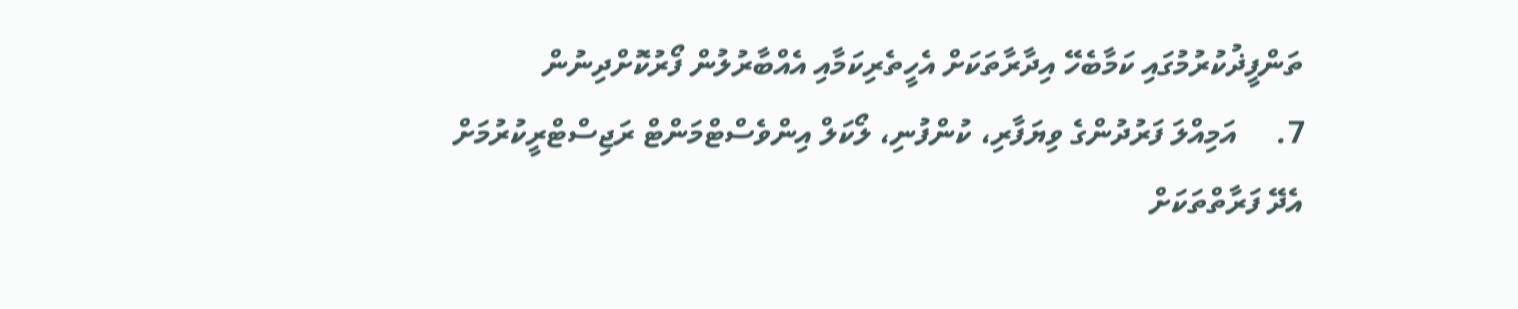ތަންފީޛުކުރުމުގައި ކަމާބެހޭ އިދާރާތަކަށް އެހީތެރިކަމާއި އެއްބާރުލުން ފޯރުކޮށްދިނުން
7.     އަމިއްލަ ފަރުދުންގެ ވިޔަފާރި، ކުންފުނި، ލޯކަލް އިންވެސްޓްމަންޓް ރަޖިސްޓްރީކުރުމަށް އެދޭ ފަރާތްތަކަށް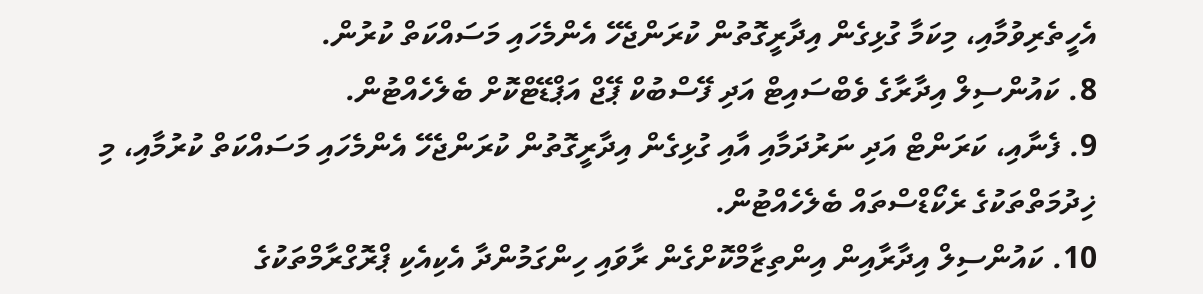އެހީތެރިވުމާއި، މިކަމާ ގުޅިގެން އިދާރީގޮތުން ކުރަންޖެހޭ އެންމެހައި މަސައްކަތް ކުރުން.
8. ކައުންސިލް އިދާރާގެ ވެބްސައިޓް އަދި ފޭސްބުކް ޕޭޖް އަޕްޑޭޓްކޮށް ބެލެހެއްޓުން.
9. ފެނާއި، ކަރަންޓް އަދި ނަރުދަމާއި އާއި ގުޅިގެން އިދާރީގޮތުން ކުރަންޖެހޭ އެންމެހައި މަސައްކަތް ކުރުމާއި، މި ޚިދުމަތްތަކުގެ ރެކޯޑްސްތައް ބެލެހެއްޓުން.
10. ކައުންސިލް އިދާރާއިން އިންތިޒާމްކޮށްގެން ރާވައި ހިންގަމުންދާ އެކިއެކި ޕްރޮގްރާމްތަކުގެ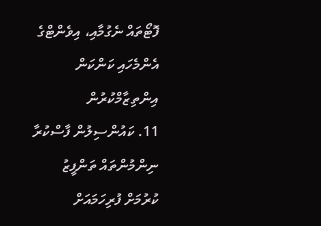ފޮޓޯތައް ނެގުމާއި، އިވެންޓްގެ އެންމެހައި ކަންކަން އިންތިޒާމްކުރުން
11. ކައުންސިލުން ފާސްކުރާ ނިންމުންތައް ތަންފީޒު ކުރުމަށް ފުރިހަމައަށް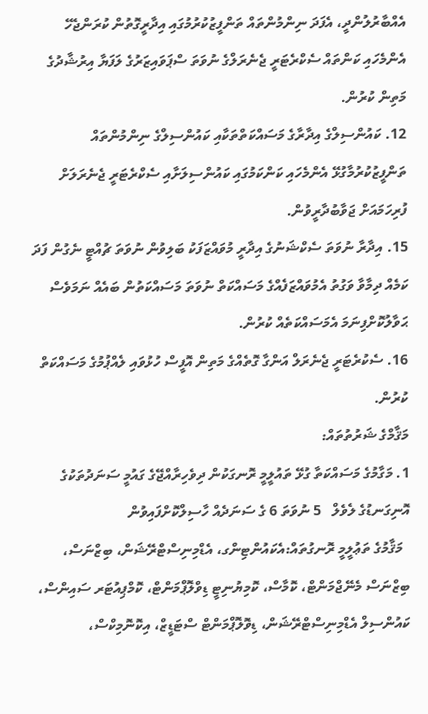އެއްބާރުލުންދީ، އެފަދަ ނިންމުންތައް ތަންފީޒުކުރުމުގައި އިދާރީގޮތުން ކުރަންޖެހޭ އެންމެހައި ކަންތައް ސެކްރެޓަރީ ޖެނެރަލްގެ ނުވަތަ ސްޕަވައިޒަރުގެ ލަފަޔާ އިރުޝާދުގެ މަތިން ކުރުން.
12. ކައުންސިލްގެ އިދާރާގެ މަސައްކަތްތަކާއި ކައުންސިލްގެ ނިންމުންތައް ތަންފީޒުކުރުމާގުޅޭ އެންމެހައި ކަންކަމުގައި ކައުންސިލަށާއި ސެކްރެޓަރީ ޖެނެރަލަށް ފުރިހަމައަށް ޖަވާބުދާރީވުން.
15. އިދާރާ ނުވަތަ ސެކްޝަނުގެ އިދާރީ މުވައްޒަފަކު ބަލިވުން ނުވަތަ ޗުއްޓީ ނެގުން ފަދަ ކަމެއް ދިމާވާ ވަގުތު އެމުވައްޒަފެއްގެ މަސައްކަތް ނުވަތަ މަސައްކަތުން ބައެއް ނަމަވެސް ޙަވާލުކޮށްފިނަމަ އެމަސައްކަތެއް ކުރުން.
16. ސެކުރެޓަރީ ޖެނެރަލް އަންގާ ގޮތެއްގެ މަތިން އޮފީސް ހުޅުވައި ލެއްޕުމުގެ މަސައްކަތް ކުރުން.
މަޤާމްގެ ޝަރުތުތައް:
1. މަގާމުގެ މަސައްކަތާ ގުޅޭ ތައުލީމީ ރޮނގަކުން ދިވެހިރާއްޖޭގެ ގައުމީ ސަނަދުތަކުގެ އޮނިގަނޑުގެ ލެވެލް   5 ނުވަތަ 6 ގެ ސަނަދެއް ހާސިލްކޮށްފައިވުން
  މަޤާމުގެ ތަޢުލީމީ ރޮނގުތައް:އެކައުންޓިންގ، އެޑްމިނިސްޓްރޭޝަން، ބިޒްނަސް، ބިޒްނަސް މެނޭޖްމަންޓް، ކޮމާސް، ކޮމިޔުނިޓީ ޑިވްލޮޕްމަންޓް، ކޮމްޕިއުޓަރ ސައިންސް، ކައުންސިލް އެޑްމިނިސްޓްރޭޝަން، ޑިވޮލޮޕްމަންޓް ސްޓަޑީޒް، އިކޮނޮމިކްސް،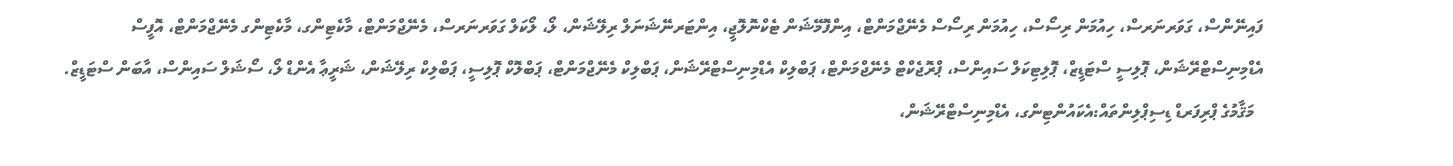ފައިނޭންސް، ގަވަރނަރސް، ހިއުމަން ރިސޯސް، ހިއުމަން ރިސޯސް މެނޭޖްމަންޓް، އިންފޮމޭޝަން ޓެކްނޮލޮޖީ، އިންޓަރނޭޝަނަލް ރިލޭޝަން، ލޯ، ލޯކަލް ގަވަރނަރސް، މެނޭޖްމަންޓް، މާކެޓިންގ، މާކެޓިންގ މެނޭޖްމަންޓް، އޮފީސް އެޑްމިނިސްޓްރޭޝަން، ޕޮލިސީ ސްޓަޑީޒް، ޕޮލިޓިކަލް ސައިންސް، ޕްރޮޖެކްޓް މެނޭޖްމަންޓް، ޕަބްލިކް އެޑްމިނިސްޓްރޭޝަން، ޕަބްލިކް މެނޭޖްމަންޓް، ޕަބްލޮކް ޕޮލިސީ، ޕަބްލިކް ރިލޭޝަން، ޝަރީޢާ އެންޑް ލޯ، ސޯޝަލް ސައިންސް، އާބަން ސްޓަޑީޒް.
  މަޤާމުގެ ޕްރިފަރޑް ޑިސިޕްލިންތައް:އެކައުންޓިންގ، އެޑްމިނިސްޓްރޭޝަން،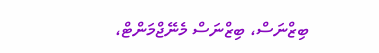ބިޒްނަސް، ބިޒްނަސް މެނޭޖްމަންޓް،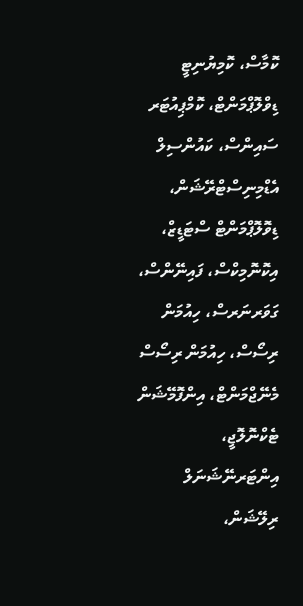ކޮމާސް، ކޮމިޔުނިޓީ ޑިވްލޮޕްމަންޓް، ކޮމްޕިއުޓަރ ސައިންސް، ކައުންސިލް އެޑްމިނިސްޓްރޭޝަން، ޑިވޮލޮޕްމަންޓް ސްޓަޑީޒް، އިކޮނޮމިކްސް، ފައިނޭންސް، ގަވަރނަރސް، ހިއުމަން ރިސޯސް، ހިއުމަން ރިސޯސް މެނޭޖްމަންޓް، އިންފޮމޭޝަން ޓެކްނޮލޮޖީ، އިންޓަރނޭޝަނަލް ރިލޭޝަން،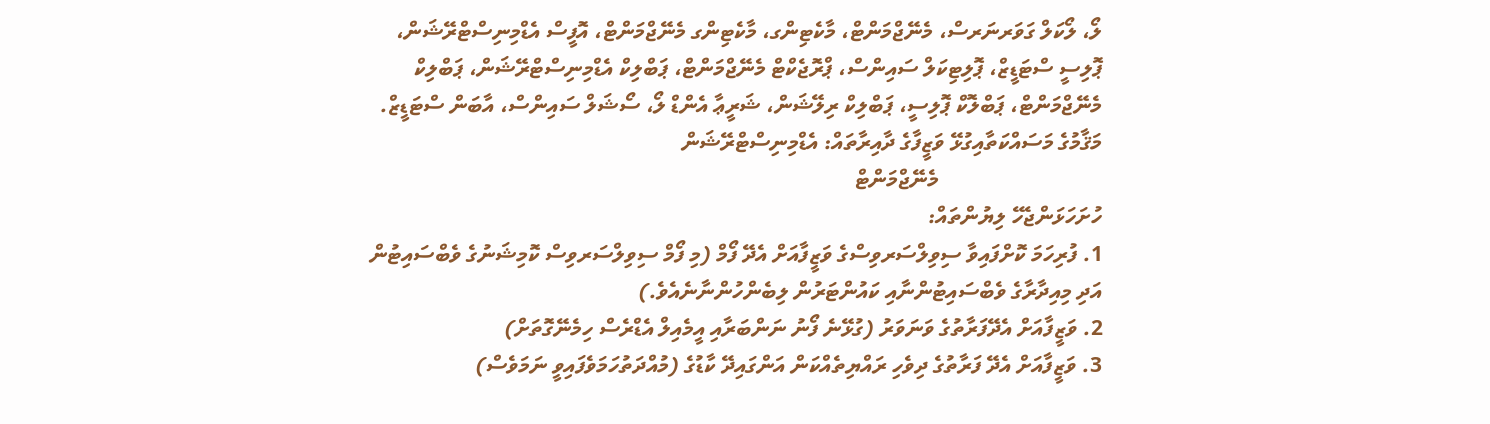ލޯ، ލޯކަލް ގަވަރނަރސް، މެނޭޖްމަންޓް، މާކެޓިންގ، މާކެޓިންގ މެނޭޖްމަންޓް، އޮފީސް އެޑްމިނިސްޓްރޭޝަން، ޕޮލިސީ ސްޓަޑީޒް، ޕޮލިޓިކަލް ސައިންސް، ޕްރޮޖެކްޓް މެނޭޖްމަންޓް، ޕަބްލިކް އެޑްމިނިސްޓްރޭޝަން، ޕަބްލިކް މެނޭޖްމަންޓް، ޕަބްލޮކް ޕޮލިސީ، ޕަބްލިކް ރިލޭޝަން، ޝަރީޢާ އެންޑް ލޯ، ސޯޝަލް ސައިންސް، އާބަން ސްޓަޑީޒް.
މަޤާމުގެ މަސައްކަތާއިގުޅޭ ވަޒީފާގެ ދާއިރާތައް: އެޑްމިނިސްޓްރޭޝަން
                              މެނޭޖްމަންޓް
ހުށަހަޅަންޖެހޭ ލިޔުންތައް:
1. ފުރިހަމަ ކޮށްފައިވާ ސިވިލްސަރވިސްގެ ވަޒީފާއަށް އެދޭ ފޯމް (މި ފޯމް ސިވިލްސަރވިސް ކޮމިޝަނުގެ ވެބްސައިޓުން އަދި މިއިދާރާގެ ވެބްސައިޓުންނާއި ކައުންޓަރުން ލިބެންހުންނާނެއެވެ.)
2. ވަޒީފާއަށް އެދޭފަރާތުގެ ވަނަވަރު (ގުޅޭނެ ފޯނު ނަންބަރާއި އީމެއިލް އެޑްރެސް ހިމެނޭގޮތަށް)
3. ވަޒީފާއަށް އެދޭ ފަރާތުގެ ދިވެހި ރައްޔިތެއްކަން އަންގައިދޭ ކާޑުގެ (މުއްދަތުހަމަވެފައިވީ ނަމަވެސް)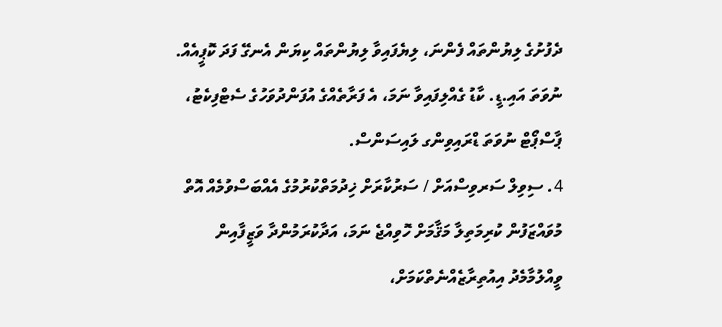ދެފުށުގެ ލިޔުންތައް ފެންނަ، ލިޔެފައިވާ ލިޔުންތައް ކިޔަން އެނގޭ ފަދަ ކޮޕީއެއް. ނުވަތަ އައި.ޑީ. ކާޑު ގެއްލިފައިވާ ނަމަ، އެ ފަރާތެއްގެ އުފަންދުވަހުގެ ސެޓްފިކެޓު، ޕާސްޕޯޓް ނުވަތަ ޑްރައިވިންގ ލައިސަންސް.
4. ސިވިލް ސަރވިސްއަށް / ސަރުކާރަށް ޚިދުމަތްކުރުމުގެ އެއްބަސްވުމެއް އޮތް މުވައްޒަފުން ކުރިމަތިލާ މަޤާމަށް ހޮވިއްޖެ ނަމަ، އަދާކުރަމުންދާ ވަޒީފާއިން ވީއްލުމާމެދު އިއުތިރާޒެއްނެތްކަމަށް،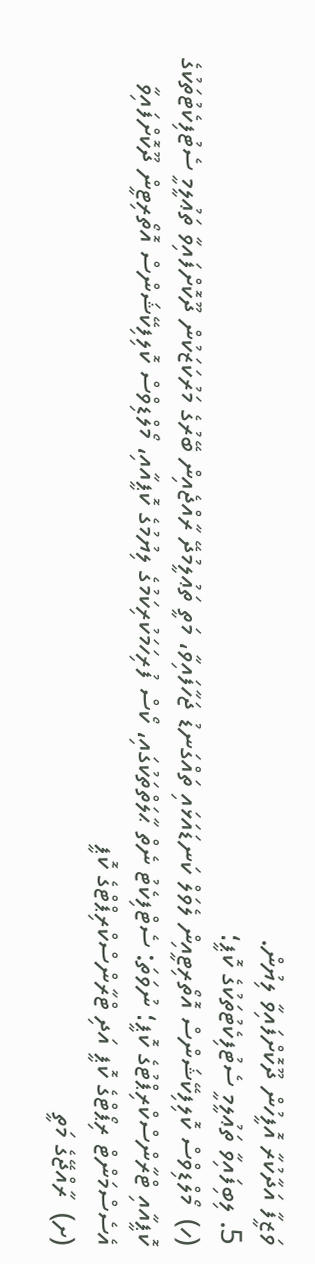ވަޒީފާ އަދާކުރާ އޮފީހުން ދޫކޮށްފައިވާ ލިޔުން.
5. ލިބިފައިވާ ތަޢުލީމީ ސެޓުފިކެޓުތަކުގެ ކޮޕީ؛
(ހ)  މޯލްޑިވްސް ކޮލިފިކޭޝަންސް އޮތޯރިޓީއިން ލެވަލް ކަނޑައަޅައި ތައްގަނޑު ޖަހާފައިވާ، މަތީ ތަޢުލީމުދޭ ރާއްޖެއިން ބޭރުގެ މަރުކަޒަކުން ދޫކޮށްފައިވާ ތަޢުލީމީ ސެޓުފިކެޓުތަކުގެ ކޮޕީއާއި ޓްރާންސްކްރިޕްޓުގެ ކޮޕީ؛ ނުވަތަ: ސެޓްފިކެޓު ނެތް ޙާލަތްތަކުގައި، ކޯސް ފުރިހަމަކުރިކަމުގެ ލިޔުމުގެ ކޮޕީއާއި، މޯލްޑިވްސް ކޮލިފިކޭޝަންސް އޮތޯރިޓީން ދޫކޮށްފައިވާ އެސެސްމަންޓް ރިޕޯޓްގެ ކޮޕީ އަދި ޓްރާންސްކްރިޕްޓްގެ ކޮޕީ
(ށ)  ރާއްޖޭގެ މަތީ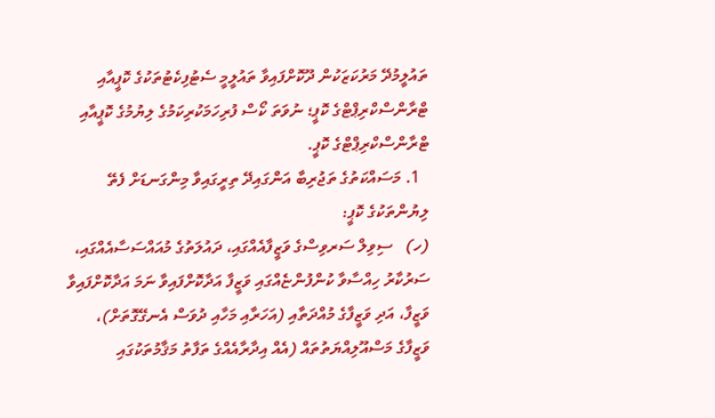ތައުލީމުދޭ މަރުކަޒަކުން ދޫކޮށްފައިވާ ތައުލީމީ ސެޓުފިކެޓުތަކުގެ ކޮޕީއާއި ޓްރާންސްކްރިޕްޓްގެ ކޮޕީ؛ ނުވަތަ ކޯސް ފުރިހަމަކުރިކަމުގެ ލިޔުމުގެ ކޮޕީއާއި ޓްރާންސްކްރިޕްޓްގެ ކޮޕީ.
  1. މަސައްކަތުގެ ތަޖުރިބާ އަންގައިދޭ ތިރީގައިވާ މިންގަނޑަށް ފެތޭ ލިޔުންތަކުގެ ކޮޕީ:
(ހ)   ސިވިލް ސަރވިސްގެ ވަޒީފާއެއްގައި، ދައުލަތުގެ މުއައްސަސާއެއްގައި، ސަރުކާރު ހިއްސާވާ ކުންފުންޏެއްގައި ވަޒީފާ އަދާކޮށްފައިވާ ނަމަ އަދާކޮށްފައިވާ ވަޒީފާ، އަދި ވަޒީފާގެ މުއްދަތާއި (އަހަރާއި މަހާއި ދުވަސް އެނގޭގޮތަށް)، ވަޒީފާގެ މަސްއޫލިއްޔަތުތައް (އެއް އިދާރާއެއްގެ ތަފާތު މަޤާމުތަކުގައި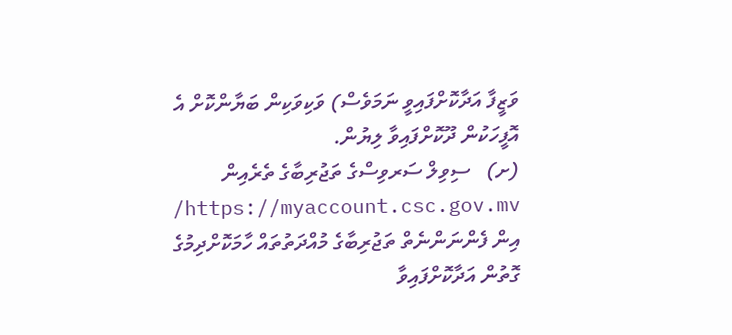ވަޒީފާ އަދާކޮށްފައިވީ ނަމަވެސް) ވަކިވަކިން ބަޔާންކޮށް އެ އޮފީހަކުން ދޫކޮށްފައިވާ ލިޔުން.
(ށ)   ސިވިލް ސަރވިސްގެ ތަޖުރިބާގެ ތެރެއިން https://myaccount.csc.gov.mv/ އިން ފެންނަންނެތް ތަޖުރިބާގެ މުއްދަތުތައް ހާމަކޮށްދިމުގެ ގޮތުން އަދާކޮށްފައިވާ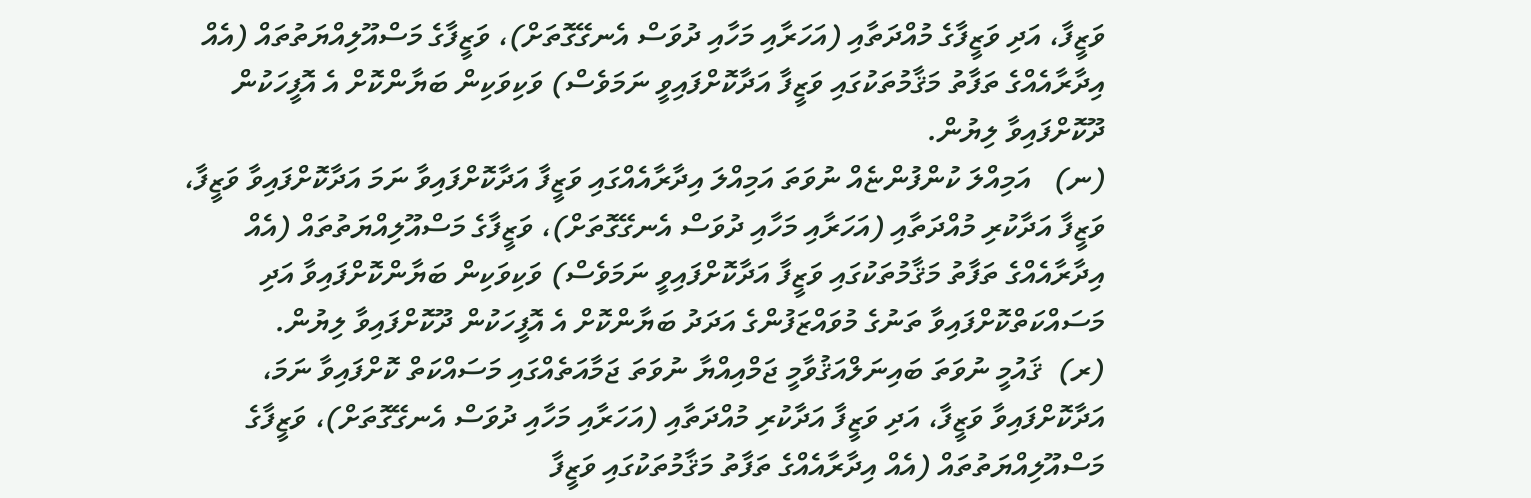ވަޒީފާ، އަދި ވަޒީފާގެ މުއްދަތާއި (އަހަރާއި މަހާއި ދުވަސް އެނގޭގޮތަށް)، ވަޒީފާގެ މަސްއޫލިއްޔަތުތައް (އެއް އިދާރާއެއްގެ ތަފާތު މަޤާމުތަކުގައި ވަޒީފާ އަދާކޮށްފައިވީ ނަމަވެސް) ވަކިވަކިން ބަޔާންކޮށް އެ އޮފީހަކުން ދޫކޮށްފައިވާ ލިޔުން.
(ނ)   އަމިއްލަ ކުންފުންޏެއް ނުވަތަ އަމިއްލަ އިދާރާއެއްގައި ވަޒީފާ އަދާކޮށްފައިވާ ނަމަ އަދާކޮށްފައިވާ ވަޒީފާ، ވަޒީފާ އަދާކުރި މުއްދަތާއި (އަހަރާއި މަހާއި ދުވަސް އެނގޭގޮތަށް)، ވަޒީފާގެ މަސްއޫލިއްޔަތުތައް (އެއް އިދާރާއެއްގެ ތަފާތު މަޤާމުތަކުގައި ވަޒީފާ އަދާކޮށްފައިވީ ނަމަވެސް) ވަކިވަކިން ބަޔާންކޮށްފައިވާ އަދި މަސައްކަތްކޮށްފައިވާ ތަނުގެ މުވައްޒަފުންގެ އަދަދު ބަޔާންކޮށް އެ އޮފީހަކުން ދޫކޮށްފައިވާ ލިޔުން.
(ރ)  ޤައުމީ ނުވަތަ ބައިނަލްއަޤުވާމީ ޖަމްއިއްޔާ ނުވަތަ ޖަމާއަތެއްގައި މަސައްކަތް ކޮށްފައިވާ ނަމަ، އަދާކޮށްފައިވާ ވަޒީފާ، އަދި ވަޒީފާ އަދާކުރި މުއްދަތާއި (އަހަރާއި މަހާއި ދުވަސް އެނގޭގޮތަށް)، ވަޒީފާގެ މަސްއޫލިއްޔަތުތައް (އެއް އިދާރާއެއްގެ ތަފާތު މަޤާމުތަކުގައި ވަޒީފާ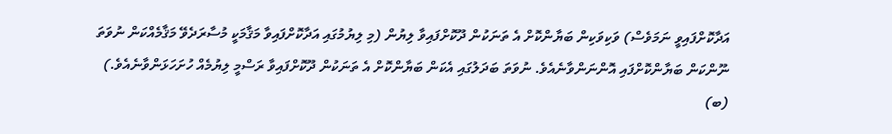އަދާކޮށްފައިވީ ނަމަވެސް) ވަކިވަކިން ބަޔާންކޮށް އެ ތަނަކުން ދޫކޮށްފައިވާ ލިޔުން (މި ލިޔުމުގައި އަދާކޮށްފައިވާ މަޤާމަކީ މުސާރަދެވޭ މަޤާމެއްކަން ނުވަތަ ނޫންކަން ބަޔާންކޮށްފައި އޮންނަންވާނެއެވެ. ނުވަތަ ބަދަލުގައި އެކަން ބަޔާންކޮށް އެ ތަނަކުން ދޫކޮށްފައިވާ ރަސްމީ ލިޔުމެއް ހުށަހަޅަންވާނެއެވެ.)
(ބ)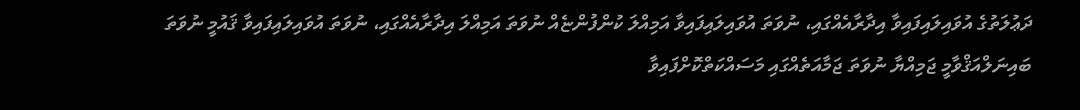ދަޢުލަތުގެ އުވައިލައިފައިވާ އިދާރާއެއްގައި، ނުވަތަ އުވައިލައިފައިވާ އަމިއްލަ ކުންފުންޏެއް ނުވަތަ އަމިއްލަ އިދާރާއެއްގައި، ނުވަތަ އުވައިލައިފައިވާ ޤައުމީ ނުވަތަ ބައިނަލްއަޤްވާމީ ޖަމިއްޔާ ނުވަތަ ޖަމާއަތެއްގައި މަސައްކަތްކޮށްފައިވާ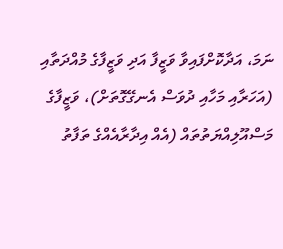ނަމަ، އަދާކޮށްފައިވާ ވަޒީފާ އަދި ވަޒީފާގެ މުއްދަތާއި (އަހަރާއި މަހާއި ދުވަސް އެނގޭގޮތަށް)، ވަޒީފާގެ މަސްއޫލިއްޔަތުތައް (އެއް އިދާރާއެއްގެ ތަފާތު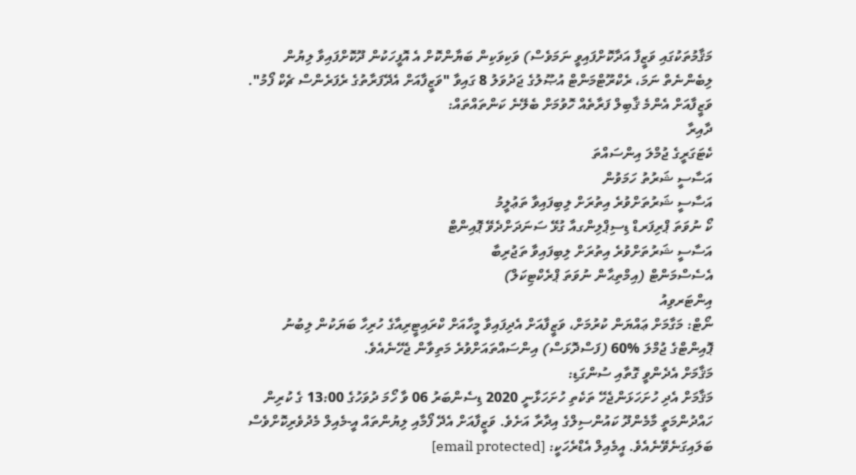މަޤާމުތަކުގައި ވަޒީފާ އަދާކޮށްފައިވީ ނަމަވެސް) ވަކިވަކިން ބަޔާންކޮށް އެ އޮފީހަކުން ދޫކޮށްފައިވާ ލިޔުން ލިބެންނެތް ނަމަ، ރެކްރޫޓްމަންޓް އުޞޫލުގެ ޖަދުވަލު 8 ގައިވާ "ވަޒީފާއަށް އެދޭފަރާތުގެ ރެފަރެންސް ޗެކް ފޯމު".
ވަޒީފާއަށް އެންމެ ޤާބިލް ފަރާތެއް ހޮވުމަށް ބެލޭނެ ކަންތައްތައް:
ދާއިރާ
ކެޓަގަރީގެ ޖުމްލަ އިންސައްތަ
އަސާސީ ޝަރުތު ހަމަވުން
އަސާސީ ޝަރުތަށްވުރެ އިތުރަށް ލިބިފައިވާ ތަޢުލީމު
ކޯ ނުވަތަ ޕްރިފަރޑް ޑިސިޕްލިންގއާ ގުޅޭ ސަނަދަށްދެވޭ ޕޮއިންޓް
އަސާސީ ޝަރުތަށްވުރެ އިތުރަށް ލިބިފައިވާ ތަޖުރިބާ
އެސެސްމަންޓް (އިމްތިޙާން ނުވަތަ ޕްރެކްޓިކަލް)
އިންޓަރވިއު
ނޯޓް: މަގާމަށް ޢައްޔަން ކުރުމަށް، ވަޒީފާއަށް އެދިފައިވާ މީހާއަށް ކްރައިޓީރިއާގެ ހުރިހާ ބަޔަކުން ލިބުނު ޕޮއިންޓްގެ ޖުމްލަ %60 (ފަސްދޮޅަސް) އިންސައްތައަށްވުރެ މަތިވާން ޖެހޭނެއެވެ.
މަޤާމަށް އެދެންވީ ގޮތާއި ސުންގަޑި:
މަޤާމަށް އެދި ހުށަހަޅަންޖެހޭ ތަކެތި ހުށަހަޅާނީ 2020 ޑިސެންބަރު 06 ވާ ހޯމަ ދުވަހުގެ 13:00 ގެ ކުރިން ހައްދުންމަތީ މާމެންދޫ ކައުންސިލްގެ އިދާރާ އަށެވެ. ވަޒީފާއަށް އެދޭ ފޯމާއި ލިޔުންތައް އީ-މެއިލް މެދުވެރިކޮށްވެސް ބަލައިގަނެވޭނެއެވެ. އީމެއިލް އެޑްރެހަކީ: [email protected]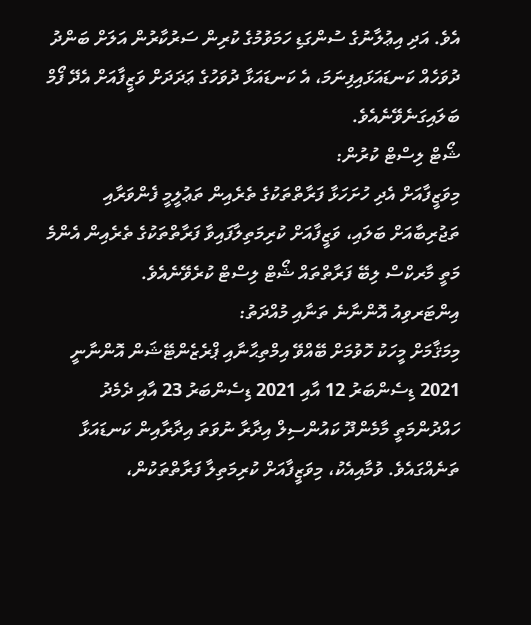އެވެ. އަދި އިޢުލާނުގެ ސުންގަޑި ހަމަވުމުގެ ކުރިން ސަރުކާރުން އަލަށް ބަންދު ދުވަހެއް ކަނޑައަޅައިފިނަމަ، އެ ކަނޑައަޅާ ދުވަހުގެ ޢަދަދަށް ވަޒީފާއަށް އެދޭ ފޯމް ބަލައިގަނެވޭނެއެވެ.
ޝޯޓް ލިސްޓް ކުރުން:
މިވަޒީފާއަށް އެދި ހުށަހަޅާ ފަރާތްތަކުގެ ތެރެއިން ތަޢުލީމީ ފެންވަރާއި ތަޖުރިބާއަށް ބަލައި، ވަޒީފާއަށް ކުރިމަތިލާފައިވާ ފަރާތްތަކުގެ ތެރެއިން އެންމެ މަތީ މާރކްސް ލިބޭ ފަރާތްތައް ޝޯޓް ލިސްޓް ކުރެވޭނެއެވެ.
އިންޓަރވިއު އޮންނާނެ ތަނާއި މުއްދަތު:
މިމަޤާމަށް މީހަކު ހޮވުމަށް ބޭއްވޭ އިމްތިޙާނާއި ޕްރެޒެންޓޭޝަން އޮންނާނީ 2021 ޑިސެންބަރު 12 އާއި 2021 ޑިސެންބަރު 23 އާއި ދެމެދު ހައްދުންމަތީ މާމެންދޫ ކައުންސިލް އިދާރާ ނުވަތަ އިދާރާއިން ކަނޑައަޅާ ތަނެއްގައެވެ. ވުމާއިއެކު، މިވަޒީފާއަށް ކުރިމަތިލާ ފަރާތްތަކުން،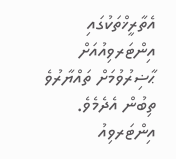އެތާރީޚްތަކުގައި އިންޓަރވިއުއަށް ޙާޟިރުވުމަށް ތައްޔާރުވެ ތިބުން އެދެމެވެ. އިންޓަރވިއު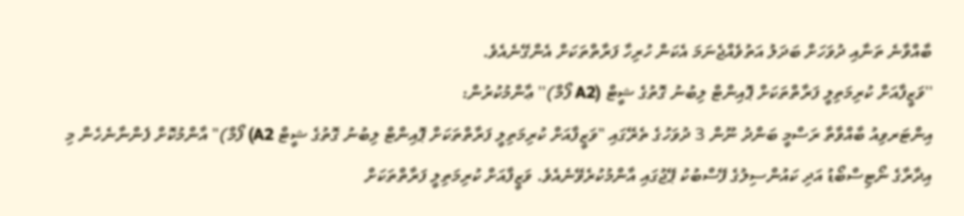ބާއްވާނެ ތަނާއި ދުވަހަށް ބަދަލު އަތުވެއްޖެނަމަ އެކަން ހުރިހާ ފަރާތްތަކަށް އެންގޭނެއެވެ.
''ވަޒީފާއަށް ކުރިމަތިލީ ފަރާތްތަކަށް ޕޮއިންޓް ލިބުނު ގޮތުގެ ޝީޓް (A2 ފޯމް)'' ޢާންމުކުރުން:
އިންޓަރވިއު ބާއްވާތާ ރަސްމީ ބަންދު ނޫން 3 ދުވަހުގެ ތެރޭގައި "ވަޒީފާއަށް ކުރިމަތިލީ ފަރާތްތަކަށް ޕޮއިންޓް ލިބުނު ގޮތުގެ ޝީޓް A2) ފޯމް)" އާންމުކޮށް ފެންނާނެހެން މި އިދާރާގެ ނޯޓިސްބޯޑު އަދި ކައުންސިލުގެ ފޭސްބުކު ޕޭޖުގައި އާންމުކުރެވޭނެއެވެ. ވަޒީފާއަށް ކުރިމަތިލީ ފަރާތްތަކަށް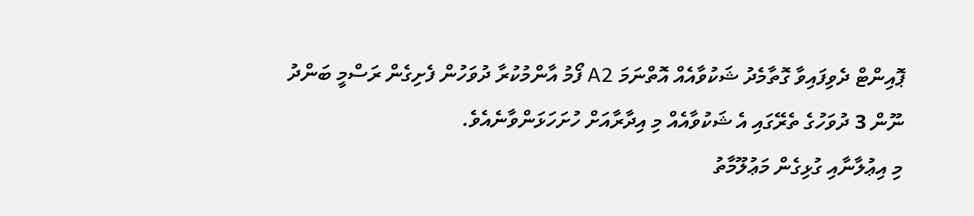ޕޮއިންޓް ދެވިފައިވާ ގޮތާމެދު ޝަކުވާއެއް އޮތްނަމަ A2 ފޯމު އާންމުކުރާ ދުވަހުން ފެށިގެން ރަސްމީ ބަންދު ނޫން 3 ދުވަހުގެ ތެރޭގައި އެ ޝަކުވާއެއް މި އިދާރާއަށް ހުށަހަޅަންވާނެއެވެ.
މި އިޢުލާނާއި ގުޅިގެން މަޢުލޫމާތު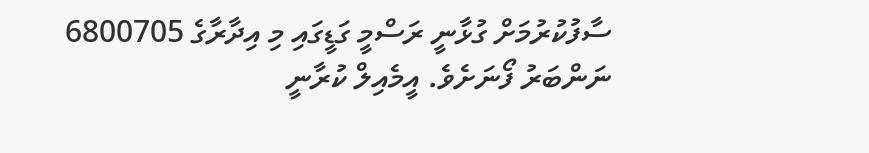ސާފުކުރުމަށް ގުޅާނީ ރަސްމީ ގަޑީގައި މި އިދާރާގެ 6800705 ނަންބަރު ފޯނަށެވެ. އީމެއިލް ކުރާނީ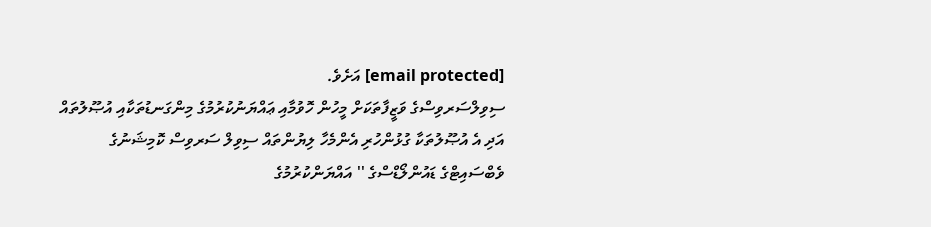[email protected] އަށެވެ.
ސިވިލްސަރވިސްގެ ވަޒީފާތަކަށް މީހުން ހޮވުމާއި ޢައްޔަނުކުރުމުގެ މިންގަނޑުތަކާއި އުޞޫލުތައް އަދި އެ އުޞޫލުތަކާ ގުޅުންހުރި އެންމެހާ ލިޔުންތައް ސިވިލް ސަރވިސް ކޮމިޝަނުގެ ވެބްސައިޓްގެ ޑައުންލޯޑްސްގެ '' އައްޔަންކުރުމުގެ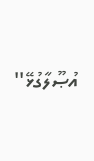އުޞޫލާގުޅޭ''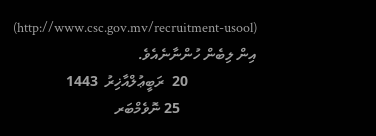(http://www.csc.gov.mv/recruitment-usool) އިން ލިބެން ހުންނާނެއެވެ.
                   20  ރަބީޢުލްއާޚިރު  1443
                     25 ނޮވެމްބަރ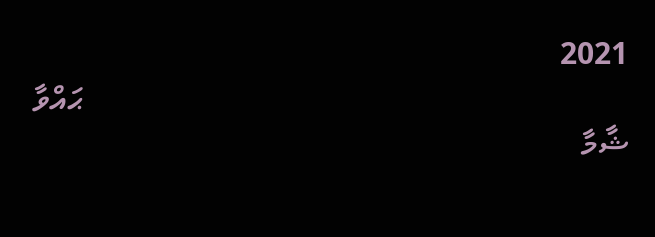2021
                                                                      ޙައްވާ ޝާމާ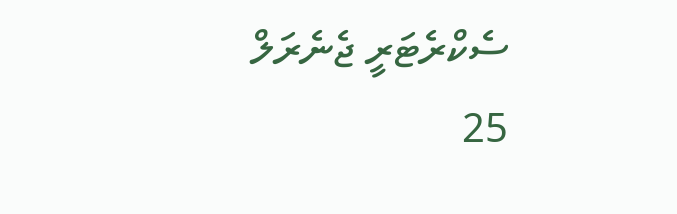ސެކްރެޓަރީ ޖެނެރަލް
25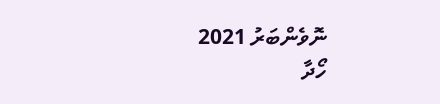ނޮވެންބަރު 2021
ހޯދާ